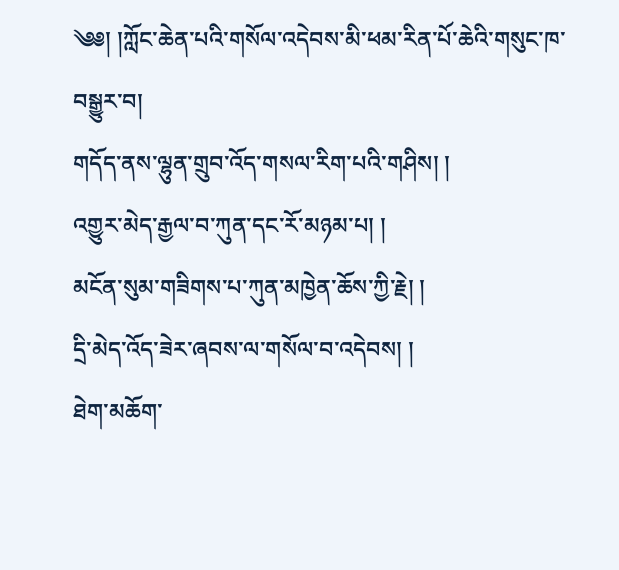༄༅། །ཀློང་ཆེན་པའི་གསོལ་འདེབས་མི་ཕམ་རིན་པོ་ཆེའི་གསུང་ཁ་བསྒྱུར་བ།
གདོད་ནས་ལྷུན་གྲུབ་འོད་གསལ་རིག་པའི་གཤིས། །
འགྱུར་མེད་རྒྱལ་བ་ཀུན་དང་རོ་མཉམ་པ། །
མངོན་སུམ་གཟིགས་པ་ཀུན་མཁྱེན་ཆོས་ཀྱི་རྗེ། །
དྲི་མེད་འོད་ཟེར་ཞབས་ལ་གསོལ་བ་འདེབས། །
ཐེག་མཆོག་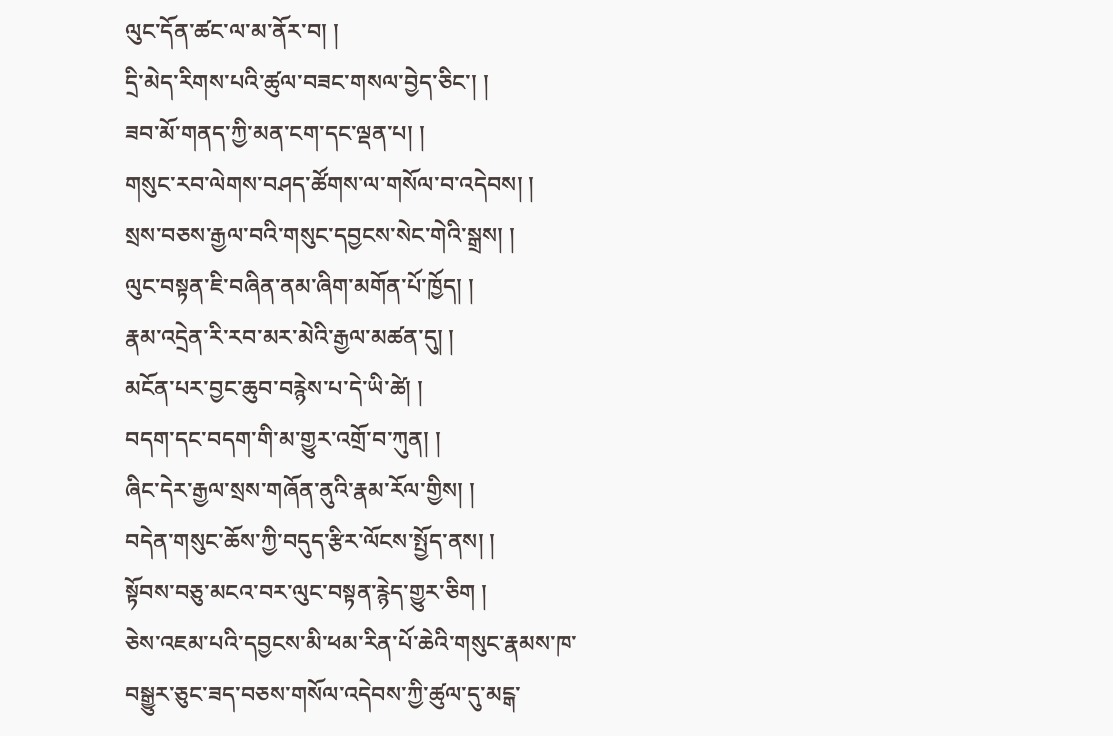ལུང་དོན་ཚང་ལ་མ་ནོར་བ། །
དྲི་མེད་རིགས་པའི་ཚུལ་བཟང་གསལ་བྱེད་ཅིང་། །
ཟབ་མོ་གནད་ཀྱི་མན་ངག་དང་ལྡན་པ། །
གསུང་རབ་ལེགས་བཤད་ཚོགས་ལ་གསོལ་བ་འདེབས། །
སྲས་བཅས་རྒྱལ་བའི་གསུང་དབྱངས་སེང་གེའི་སྒྲས། །
ལུང་བསྟན་ཇི་བཞིན་ནམ་ཞིག་མགོན་པོ་ཁྱོད། །
རྣམ་འདྲེན་རི་རབ་མར་མེའི་རྒྱལ་མཚན་དུ། །
མངོན་པར་བྱང་ཆུབ་བརྙེས་པ་དེ་ཡི་ཚེ། །
བདག་དང་བདག་གི་མ་གྱུར་འགྲོ་བ་ཀུན། །
ཞིང་དེར་རྒྱལ་སྲས་གཞོན་ནུའི་རྣམ་རོལ་གྱིས། །
བདེན་གསུང་ཆོས་ཀྱི་བདུད་རྩིར་ལོངས་སྤྱོད་ནས། །
སྟོབས་བཅུ་མངའ་བར་ལུང་བསྟན་རྙེད་གྱུར་ཅིག །
ཅེས་འཇམ་པའི་དབྱངས་མི་ཕམ་རིན་པོ་ཆེའི་གསུང་རྣམས་ཁ་བསྒྱུར་ཅུང་ཟད་བཅས་གསོལ་འདེབས་ཀྱི་ཚུལ་དུ་མངྒ་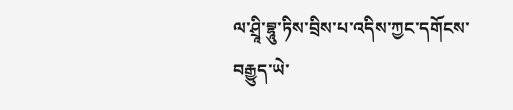ལ་ཤྲཱི་བྷཱུ་ཏིས་བྲིས་པ་འདིས་ཀྱང་དགོངས་བརྒྱུད་ཡེ་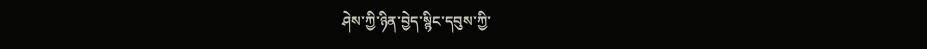ཤེས་ཀྱི་ཉིན་བྱེད་སྙིང་དབུས་ཀྱི་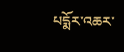པདྨོར་འཆར་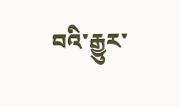བའི་རྒྱུར་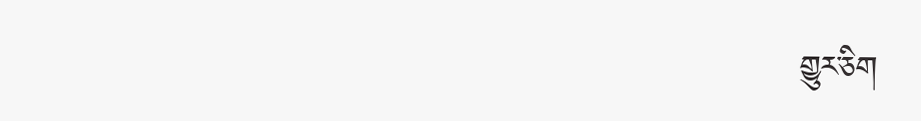གྱུར་ཅིག